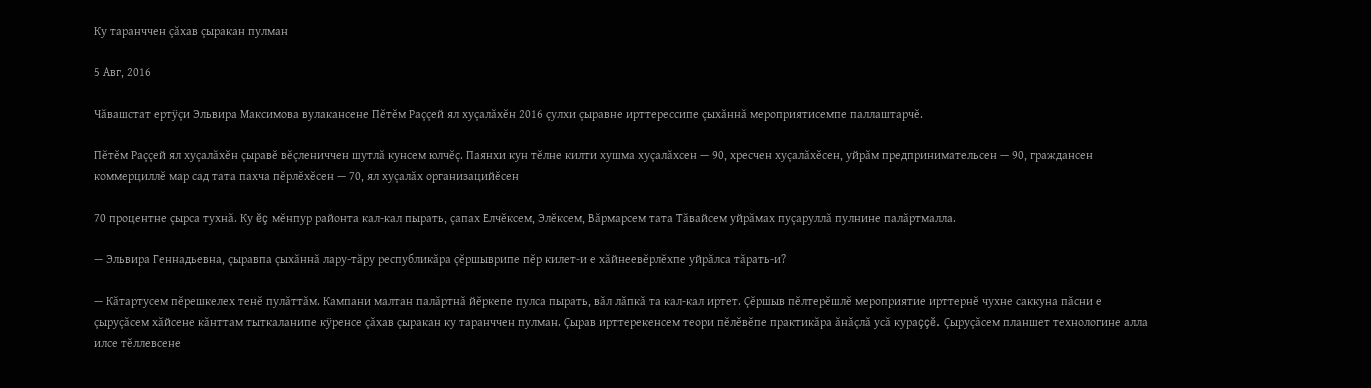Ку таранччен çăхав çыракан пулман

5 Авг, 2016

Чăвашстат ертÿçи Эльвира Максимова вулакансене Пĕтĕм Раççей ял хуçалăхĕн 2016 çулхи çыравне ирттерессипе çыхăннă мероприятисемпе паллаштарчĕ.

Пĕтĕм Раççей ял хуçалăхĕн çыравĕ вĕçлениччен шутлă кунсем юлчĕç. Паянхи кун тĕлне килти хушма хуçалăхсен — 90, хресчен хуçалăхĕсен, уйрăм предпринимательсен — 90, граждансен коммерциллĕ мар сад тата пахча пĕрлĕхĕсен — 70, ял хуçалăх организацийĕсен

70 процентне çырса тухнă. Ку ĕç мĕнпур районта кал-кал пырать, çапах Елчĕксем, Элĕксем, Вăрмарсем тата Тăвайсем уйрăмах пуçаруллă пулнине палăртмалла.

— Эльвира Геннадьевна, çыравпа çыхăннă лару-тăру республикăра çĕршыврипе пĕр килет-и е хăйнеевĕрлĕхпе уйрăлса тăрать-и?

— Кăтартусем пĕрешкелех тенĕ пулăттăм. Кампани малтан палăртнă йĕркепе пулса пырать, вăл лăпкă та кал-кал иртет. Çĕршыв пĕлтерĕшлĕ мероприятие ирттернĕ чухне саккуна пăсни е çыруçăсем хăйсене кăнттам тыткаланипе кÿренсе çăхав çыракан ку таранччен пулман. Çырав ирттерекенсем теори пĕлĕвĕпе практикăра ăнăçлă усă кураççĕ. Çыруçăсем планшет технологине алла илсе тĕллевсене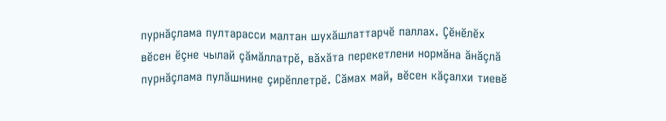пурнăçлама пултарасси малтан шухăшлаттарчĕ паллах. Çĕнĕлĕх вĕсен ĕçне чылай çăмăллатрĕ, вăхăта перекетлени нормăна ăнăçлă пурнăçлама пулăшнине çирĕплетрĕ. Сăмах май, вĕсен кăçалхи тиевĕ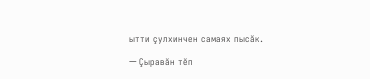ытти çулхинчен самаях пысăк.

— Çыравăн тĕп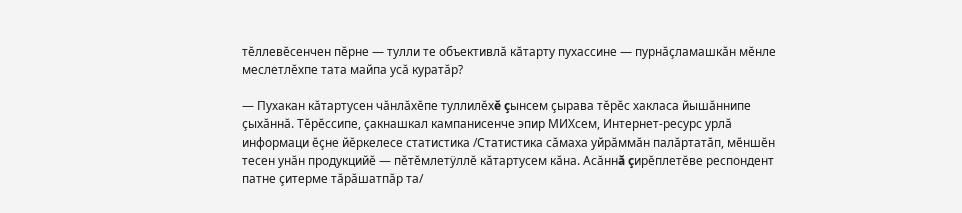тĕллевĕсенчен пĕрне — тулли те объективлă кăтарту пухассине — пурнăçламашкăн мĕнле меслетлĕхпе тата майпа усă куратăр?

— Пухакан кăтартусен чăнлăхĕпе туллилĕхĕ çынсем çырава тĕрĕс хакласа йышăннипе çыхăннă. Тĕрĕссипе, çакнашкал кампанисенче эпир МИХсем, Интернет-ресурс урлă информаци ĕçне йĕркелесе статистика /Статистика сăмаха уйрăммăн палăртатăп, мĕншĕн тесен унăн продукцийĕ — пĕтĕмлетÿллĕ кăтартусем кăна. Асăннă çирĕплетĕве респондент патне çитерме тăрăшатпăр та/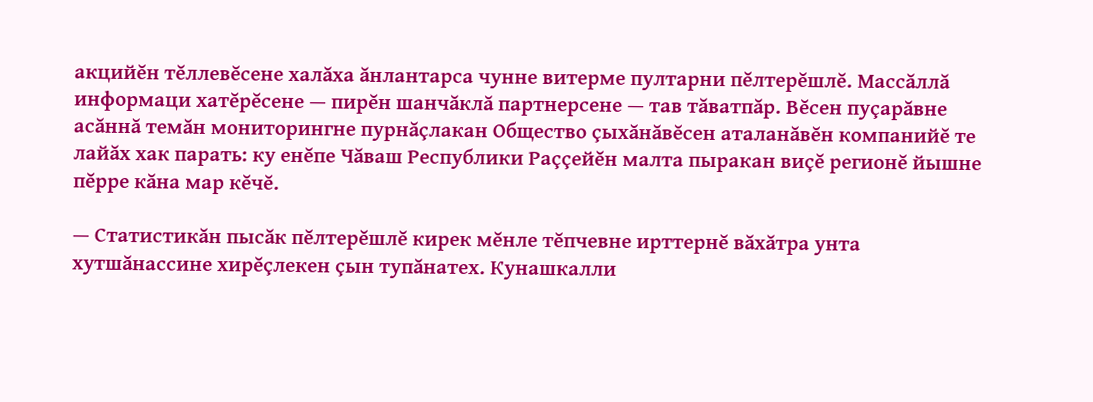акцийĕн тĕллевĕсене халăха ăнлантарса чунне витерме пултарни пĕлтерĕшлĕ. Массăллă информаци хатĕрĕсене — пирĕн шанчăклă партнерсене — тав тăватпăр. Вĕсен пуçарăвне асăннă темăн мониторингне пурнăçлакан Общество çыхăнăвĕсен аталанăвĕн компанийĕ те лайăх хак парать: ку енĕпе Чăваш Республики Раççейĕн малта пыракан виçĕ регионĕ йышне пĕрре кăна мар кĕчĕ.

— Статистикăн пысăк пĕлтерĕшлĕ кирек мĕнле тĕпчевне ирттернĕ вăхăтра унта хутшăнассине хирĕçлекен çын тупăнатех. Кунашкалли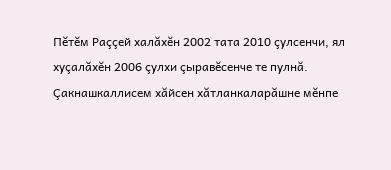Пĕтĕм Раççей халăхĕн 2002 тата 2010 çулсенчи, ял хуçалăхĕн 2006 çулхи çыравĕсенче те пулнă. Çакнашкаллисем хăйсен хăтланкаларăшне мĕнпе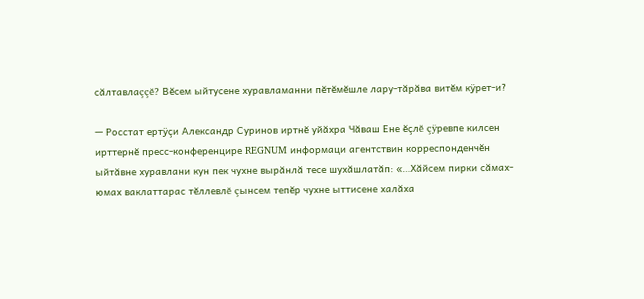сăлтавлаççĕ? Вĕсем ыйтусене хуравламанни пĕтĕмĕшле лару-тăрăва витĕм кÿрет-и?

— Росстат ертÿçи Александр Суринов иртнĕ уйăхра Чăваш Ене ĕçлĕ çÿревпе килсен ирттернĕ пресс-конференцире REGNUM информаци агентствин корреспонденчĕн ыйтăвне хуравлани кун пек чухне вырăнлă тесе шухăшлатăп: «…Хăйсем пирки сăмах-юмах ваклаттарас тĕллевлĕ çынсем тепĕр чухне ыттисене халăха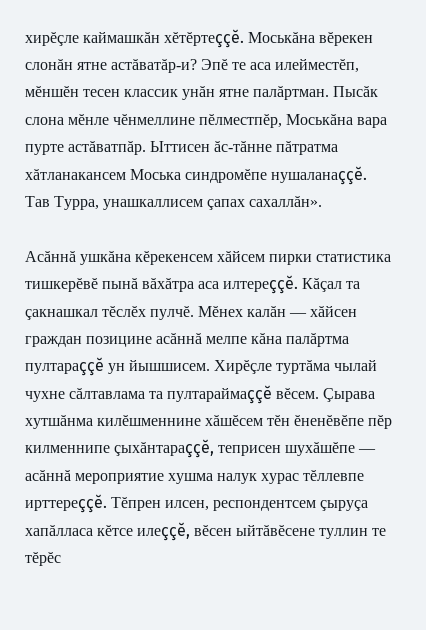хирĕçле каймашкăн хĕтĕртеççĕ. Моськăна вĕрекен слонăн ятне астăватăр-и? Эпĕ те аса илейместĕп, мĕншĕн тесен классик унăн ятне палăртман. Пысăк слона мĕнле чĕнмеллине пĕлместпĕр, Моськăна вара пурте астăватпăр. Ыттисен ăс-тăнне пăтратма хăтланакансем Моська синдромĕпе нушаланаççĕ. Тав Турра, унашкаллисем çапах сахаллăн».

Асăннă ушкăна кĕрекенсем хăйсем пирки статистика тишкерĕвĕ пынă вăхăтра аса илтереççĕ. Кăçал та çакнашкал тĕслĕх пулчĕ. Мĕнех калăн — хăйсен граждан позицине асăннă мелпе кăна палăртма пултараççĕ ун йышшисем. Хирĕçле туртăма чылай чухне сăлтавлама та пултараймаççĕ вĕсем. Çырава хутшăнма килĕшменнине хăшĕсем тĕн ĕненĕвĕпе пĕр килменнипе çыхăнтараççĕ, теприсен шухăшĕпе — асăннă мероприятие хушма налук хурас тĕллевпе ирттереççĕ. Тĕпрен илсен, респондентсем çыруçа хапăлласа кĕтсе илеççĕ, вĕсен ыйтăвĕсене туллин те тĕрĕс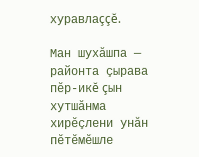хуравлаççĕ.

Ман шухăшпа — районта çырава пĕр-икĕ çын хутшăнма хирĕçлени унăн пĕтĕмĕшле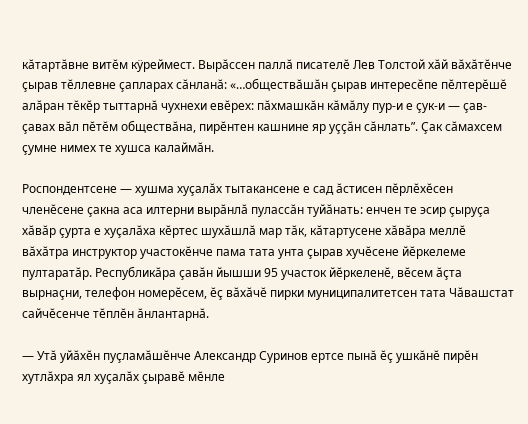кăтартăвне витĕм кÿреймест. Вырăссен паллă писателĕ Лев Толстой хăй вăхăтĕнче çырав тĕллевне çапларах сăнланă: «…обществăшăн çырав интересĕпе пĕлтерĕшĕ алăран тĕкĕр тыттарнă чухнехи евĕрех: пăхмашкăн кăмăлу пур-и е çук-и — çав-çавах вăл пĕтĕм обществăна, пирĕнтен кашнине яр уççăн сăнлать”. Çак сăмахсем çумне нимех те хушса калаймăн.

Роспондентсене — хушма хуçалăх тытакансене е сад ăстисен пĕрлĕхĕсен членĕсене çакна аса илтерни вырăнлă пулассăн туйăнать: енчен те эсир çыруçа хăвăр çурта е хуçалăха кĕртес шухăшлă мар тăк, кăтартусене хăвăра меллĕ вăхăтра инструктор участокĕнче пама тата унта çырав хучĕсене йĕркелеме пултаратăр. Республикăра çавăн йышши 95 участок йĕркеленĕ, вĕсем ăçта вырнаçни, телефон номерĕсем, ĕç вăхăчĕ пирки муниципалитетсен тата Чăвашстат сайчĕсенче тĕплĕн ăнлантарнă.

— Утă уйăхĕн пуçламăшĕнче Александр Суринов ертсе пынă ĕç ушкăнĕ пирĕн хутлăхра ял хуçалăх çыравĕ мĕнле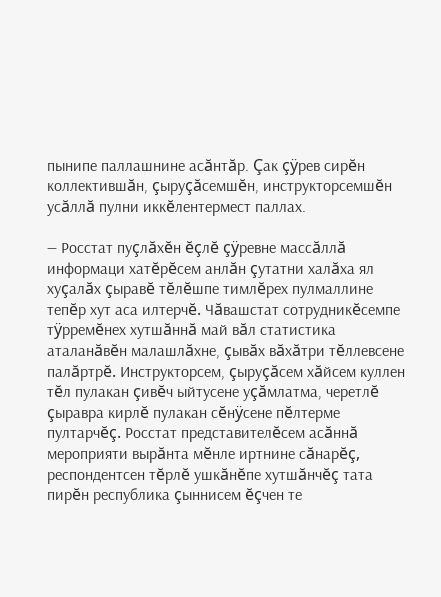пынипе паллашнине асăнтăр. Çак çÿрев сирĕн коллектившăн, çыруçăсемшĕн, инструкторсемшĕн усăллă пулни иккĕлентермест паллах.

— Росстат пуçлăхĕн ĕçлĕ çÿревне массăллă информаци хатĕрĕсем анлăн çутатни халăха ял хуçалăх çыравĕ тĕлĕшпе тимлĕрех пулмаллине тепĕр хут аса илтерчĕ. Чăвашстат сотрудникĕсемпе тÿрремĕнех хутшăннă май вăл статистика аталанăвĕн малашлăхне, çывăх вăхăтри тĕллевсене палăртрĕ. Инструкторсем, çыруçăсем хăйсем куллен тĕл пулакан çивĕч ыйтусене уçăмлатма, черетлĕ çыравра кирлĕ пулакан сĕнÿсене пĕлтерме пултарчĕç. Росстат представителĕсем асăннă мероприяти вырăнта мĕнле иртнине сăнарĕç, респондентсен тĕрлĕ ушкăнĕпе хутшăнчĕç тата пирĕн республика çыннисем ĕçчен те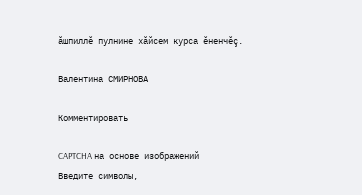ăшпиллĕ пулнине хăйсем курса ĕненчĕç.

Валентина СМИРНОВА

Комментировать

CAPTCHA на основе изображений
Введите символы,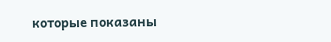которые показаны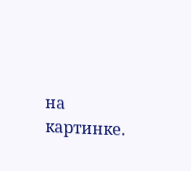на картинке.